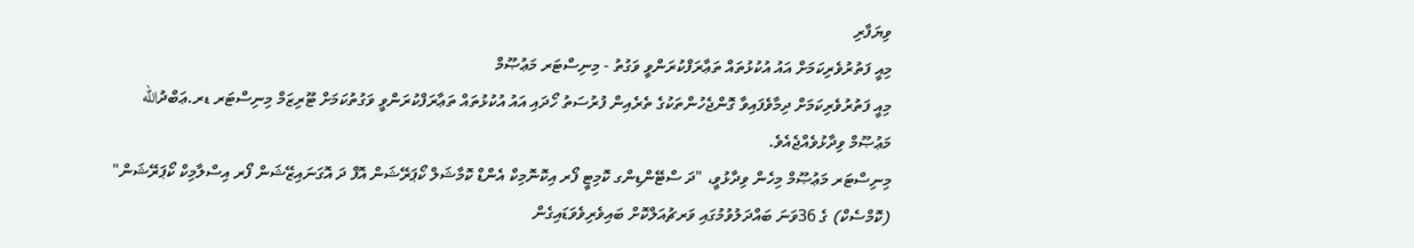ވިޔަފާރި
މިއީ ފަތުރުވެރިކަމަށް އައު އުކުޅުތައް ތަޢާރަފްކުރަންވީ ވަގުތު - މިނިސްޓަރ މަޢުޞޫމް
މިއީ ފަތުރުވެރިކަމަށް ދިމާވެފައިވާ ގޮންޖެހުންތަކުގެ ތެރެއިން ފުރުސަތު ހޯދައި އައު އުކުޅުތައް ތަޢާރަފްކުރަންވީ ވަގުތުކަމަށް ޓޫރިޒަމް މިނިސްޓަރ ޑރ.ޢަބްދުالله މަޢުޞޫމް ވިދާޅުވެއްޖެއެވެ.
މިނިސްޓަރ މަޢުޞޫމް މިހެން ވިދާޅުވީ، "ދަ ސްޓޭންޑިންގ ކޮމިޓީ ފޯރ އިކޮނޮމިކް އެންޑް ކޮމާޝަލް ކޯޕަރޭޝަން އޮފް ދަ އޮގަނައިޒޭޝަން ފޯރ އިސްލާމިކް ކޯޕަރޭޝަން" (ކޮމްސެކް) ގެ 36ވަނަ ބައްދަލުވުމުގައި ވަރޗުއަލްކޮށް ބައިވެރިވެވަޑައިގެން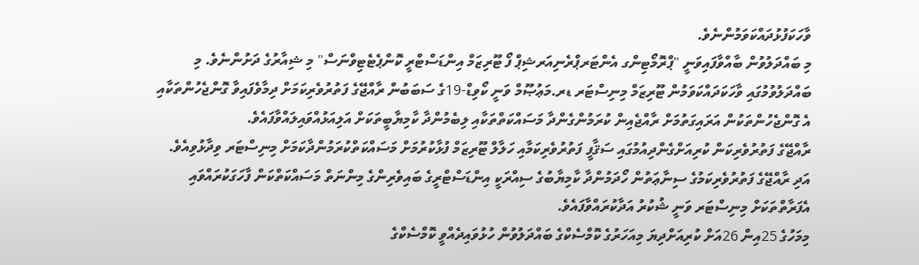ވާހަކަފުޅުދައްކަވަމުންނެވެ.
މި ބައްދަލުވުން ބާއްވާފައިވަނީ "ޕްރޮމޯޓިންގ އެންޓަރޕްރެނިއަރޝިޕް ފޯ ޓޫރިޒަމް އިންޑަސްޓްރީ ކޮންޕެޓެޓިވްނަސް" މި ޝިއާރުގެ ދަށުންނެވެ. މި ބައްދަލުވުމުގައި ވާހަކަދައްކަވަމުން ޓޫރިޒަމް މިނިސްޓަރ ޑރ.މަޢުޞޫމް ވަނީ ކޯވިޑް-19ގެ ސަބަބުން ރާއްޖޭގެ ފަތުރުވެރިކަމަށް ދިމާވެފައިވާ ގޮންޖެހުންތަކާއި އެ ގޮންޖެހުންތަކުން އަރައިގަތުމަށް ރާއްޖެއިން ކުރަމުންގެންދާ މަސައްކަތްތަކާއި ލިބެމުންދާ ކާމިޔާބީތަކަށް އަލިއަޅުއްވައިލައްވާފައެވެ.
ރާއްޖޭގެ ފަތުރުވެރިކަން ކުރިއަށްގެންދިއުމުގައި ސަޤާފީ ފަތުރުވެރިކަމާއި ހަލާލް ޓޫރިޒަމް ފުޅާކުރުމަށް މަސައްކަތްކުރަމުންދާކަމަށް މިނިސްޓަރ ވިދާޅުވިއެވެ. އަދި ރާއްޖޭގެ ފަތުރުވެރިކަމުގެ ސިނާޢަތުން ހޯދަމުންދާ ކާމިޔާބުގެ ސިއްރަކީ އިންޑަސްޓްރީގެ ބައިވެރިންގެ މިންނަތް މަސައްކަތްކަން ފާހަގަކުރައްވައި އެފަރާތްތަކަށް މިނިސްޓަރ ވަނީ ޝުކުރު އަދާކުރައްވާފައެވެ.
މިމަހުގެ 25އިން 26އަށް ކުރިއަށްދިޔަ މިއަހަރުގެ ކޮމްސެކްގެ ބައްދަލުވުން ހުޅުވައިދެއްވީ ކޮމްސެކްގެ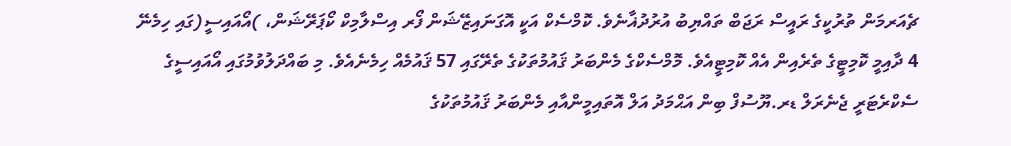ޗެއަރމަން ތުރުކީގެ ރައީސް ރަޖަބް ތައްޔިބު އުރުދުޣާނެވެ. ކޮމްސެކް އަކީ އޮގަނައިޒޭޝަން ފޯރ އިސްލާމިކް ކޯޕަރޭޝަން، )އޯއައިސީ(ގައި ހިމެނޭ 4 ދާއިމީ ކޮމިޓީގެ ތެރެއިން އެއް ކޮމިޓީއެވެ. މޮމްސެކްގެ މެންބަރު ޤައުމުތަކުގެ ތެރޭގައި 57 ޤައުމެއް ހިމެނެއެވެ. މި ބައްދަލުވުމުގައި އޯއައިސީގެ ސެކްރެޓަރީ ޖެނެރަލް ޑރ.ޔޫސުފް ބިން އަޙްމަދު އަލް އޮތައިމީންއާއި މެންބަރު ޤައުމުތަކުގެ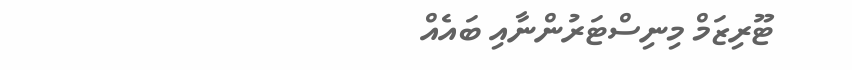ޓޫރިޒަމް މިނިސްޓަރުންނާއި ބައެއް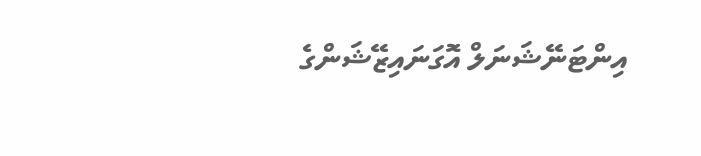އިންޓަނޭޝަނަލް އޮގަނައިޒޭޝަންގެ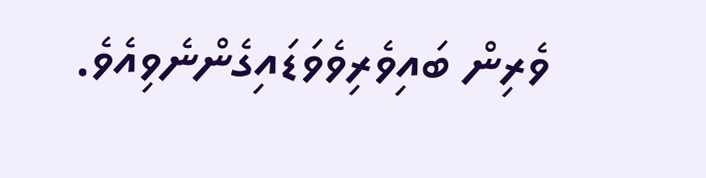ވެރިން ބައިވެރިވެވަޑައިގެންނެވިއެވެ.